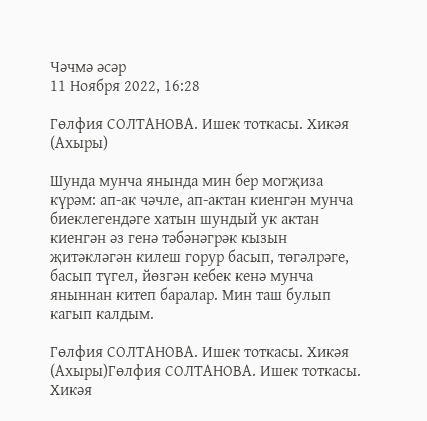Чәчмә әсәр
11 Ноября 2022, 16:28

Гөлфия СОЛТАНОВА. Ишек тоткасы. Хикәя (Ахыры)

Шунда мунча янында мин бер могҗиза күрәм: ап-ак чәчле, ап-актан киенгән мунча биеклегендәге хатын шундый ук актан киенгән әз генә тәбәнәгрәк кызын җитәкләгән килеш горур басып, төгәлрәге, басып түгел, йөзгән кебек кенә мунча яныннан китеп баралар. Мин таш булып кагып калдым.

Гөлфия СОЛТАНОВА. Ишек тоткасы. Хикәя (Ахыры)Гөлфия СОЛТАНОВА. Ишек тоткасы. Хикәя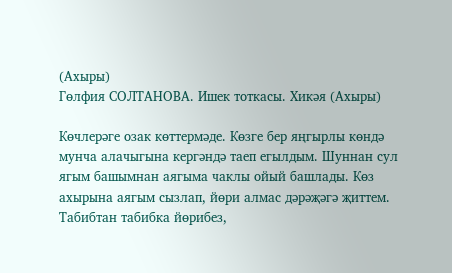(Ахыры)
Гөлфия СОЛТАНОВА. Ишек тоткасы. Хикәя (Ахыры)

Көчлерәге озак көттермәде. Көзге бер яңгырлы көндә мунча алачыгына кергәндә таеп егылдым. Шуннан сул ягым башымнан аягыма чаклы ойый башлады. Көз ахырына аягым сызлап, йөри алмас дәрәҗәгә җиттем. Табибтан табибка йөрибез,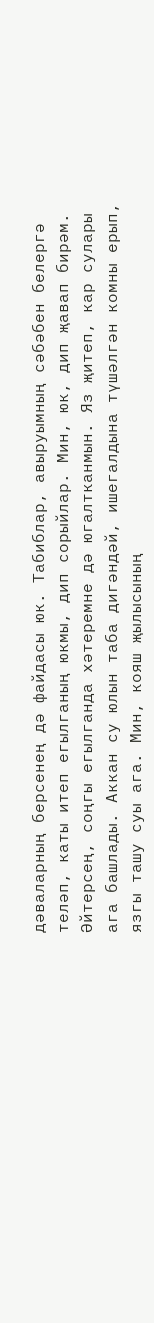дәваларның берсенең дә файдасы юк. Табиблар, авыруымның сәбәбен белергә теләп, каты итеп егылганың юкмы, дип сорыйлар. Мин, юк, дип җавап бирәм. Әйтерсең, соңгы егылганда хәтеремне дә югалтканмын. Яз җитеп, кар сулары ага башлады. Аккан су юлын таба дигәндәй, ишегалдына түшәлгән комны ерып, язгы ташу суы ага. Мин, кояш җылысының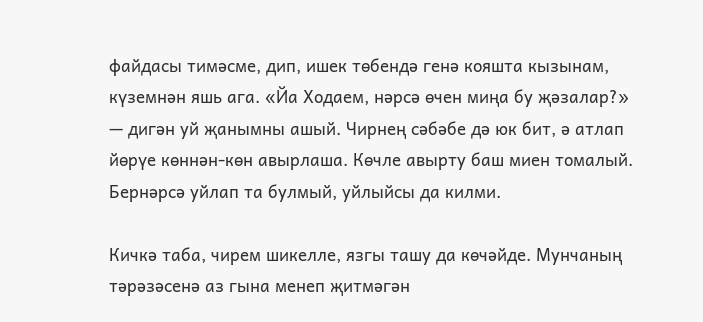файдасы тимәсме, дип, ишек төбендә генә кояшта кызынам, күземнән яшь ага. «Йа Ходаем, нәрсә өчен миңа бу җәзалар?» — дигән уй җанымны ашый. Чирнең сәбәбе дә юк бит, ә атлап йөрүе көннән-көн авырлаша. Көчле авырту баш миен томалый. Бернәрсә уйлап та булмый, уйлыйсы да килми.

Кичкә таба, чирем шикелле, язгы ташу да көчәйде. Мунчаның тәрәзәсенә аз гына менеп җитмәгән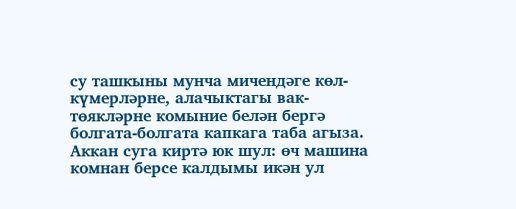су ташкыны мунча мичендәге көл-күмерләрне, алачыктагы вак-төякләрне комыние белән бергә болгата-болгата капкага таба агыза. Аккан суга киртә юк шул: өч машина комнан берсе калдымы икән ул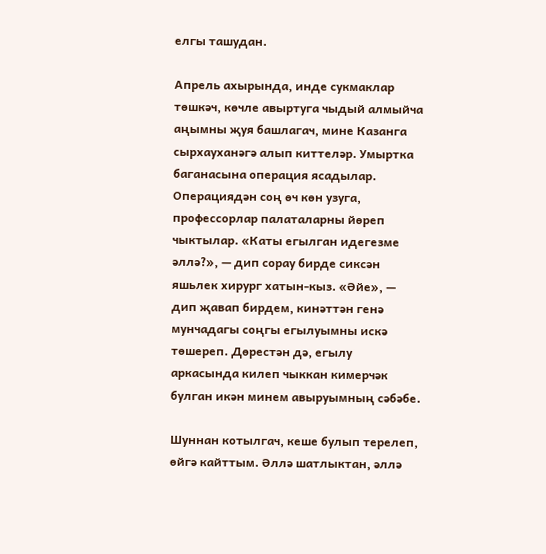елгы ташудан.

Апрель ахырында, инде сукмаклар төшкәч, көчле авыртуга чыдый алмыйча аңымны җуя башлагач, мине Казанга сырхауханәгә алып киттеләр. Умыртка баганасына операция ясадылар. Операциядән соң өч көн узуга, профессорлар палаталарны йөреп чыктылар. «Каты егылган идегезме әллә?», — дип сорау бирде сиксән яшьлек хирург хатын-кыз. «Әйе», — дип җавап бирдем, кинәттән генә мунчадагы соңгы егылуымны искә төшереп. Дөрестән дә, егылу аркасында килеп чыккан кимерчәк булган икән минем авыруымның сәбәбе.

Шуннан котылгач, кеше булып терелеп, өйгә кайттым. Әллә шатлыктан, әллә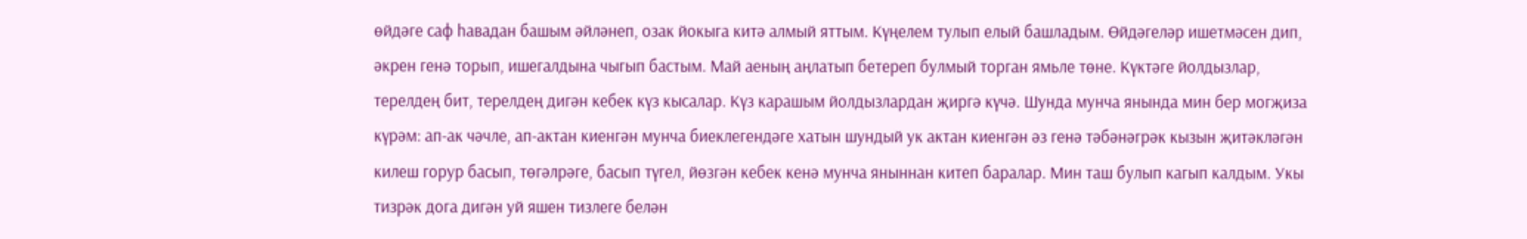өйдәге саф һавадан башым әйләнеп, озак йокыга китә алмый яттым. Күңелем тулып елый башладым. Өйдәгеләр ишетмәсен дип, әкрен генә торып, ишегалдына чыгып бастым. Май аеның аңлатып бетереп булмый торган ямьле төне. Күктәге йолдызлар, терелдең бит, терелдең дигән кебек күз кысалар. Күз карашым йолдызлардан җиргә күчә. Шунда мунча янында мин бер могҗиза күрәм: ап-ак чәчле, ап-актан киенгән мунча биеклегендәге хатын шундый ук актан киенгән әз генә тәбәнәгрәк кызын җитәкләгән килеш горур басып, төгәлрәге, басып түгел, йөзгән кебек кенә мунча яныннан китеп баралар. Мин таш булып кагып калдым. Укы тизрәк дога дигән уй яшен тизлеге белән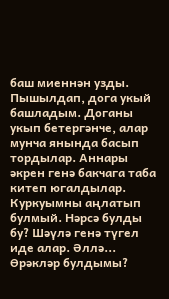баш миеннән узды. Пышылдап, дога укый башладым. Доганы укып бетергәнче, алар мунча янында басып тордылар. Аннары әкрен генә бакчага таба китеп югалдылар. Куркуымны аңлатып булмый. Нәрсә булды бу? Шәүлә генә түгел иде алар. Әллә... Өрәкләр булдымы?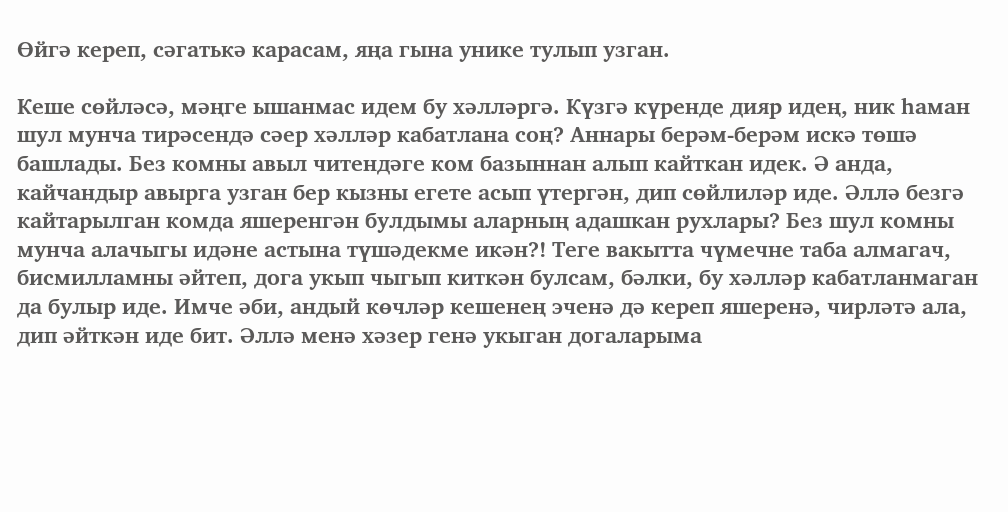Өйгә кереп, сәгатькә карасам, яңа гына унике тулып узган.

Кеше сөйләсә, мәңге ышанмас идем бу хәлләргә. Күзгә күренде дияр идең, ник һаман шул мунча тирәсендә сәер хәлләр кабатлана соң? Аннары берәм-берәм искә төшә башлады. Без комны авыл читендәге ком базыннан алып кайткан идек. Ә анда, кайчандыр авырга узган бер кызны егете асып үтергән, дип сөйлиләр иде. Әллә безгә кайтарылган комда яшеренгән булдымы аларның адашкан рухлары? Без шул комны мунча алачыгы идәне астына түшәдекме икән?! Теге вакытта чүмечне таба алмагач, бисмилламны әйтеп, дога укып чыгып киткән булсам, бәлки, бу хәлләр кабатланмаган да булыр иде. Имче әби, андый көчләр кешенең эченә дә кереп яшеренә, чирләтә ала, дип әйткән иде бит. Әллә менә хәзер генә укыган догаларыма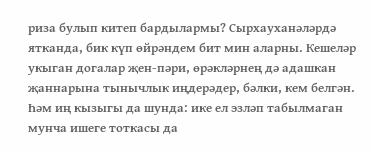риза булып китеп бардылармы? Сырхауханәләрдә ятканда, бик күп өйрәндем бит мин аларны. Кешеләр укыган догалар җен-пәри, өрәкләрнең дә адашкан җаннарына тынычлык иңдерәдер, бәлки, кем белгән. Һәм иң кызыгы да шунда: ике ел эзләп табылмаган мунча ишеге тоткасы да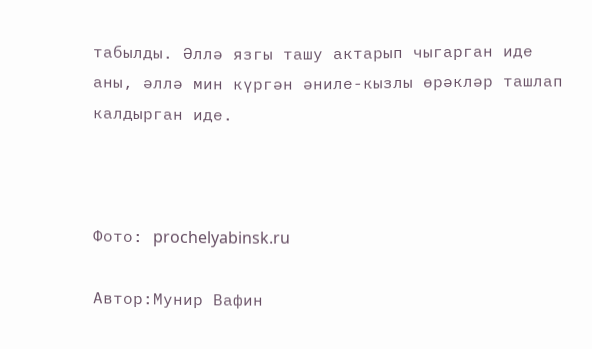табылды. Әллә язгы ташу актарып чыгарган иде аны, әллә мин күргән әниле-кызлы өрәкләр ташлап калдырган иде.



Фото: prochelyabinsk.ru

Автор:Мунир Вафин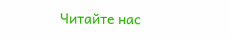Читайте нас